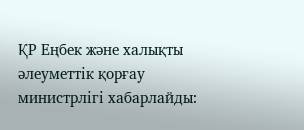ҚР Еңбек және халықты әлеуметтік қорғау министрлігі хабарлайды: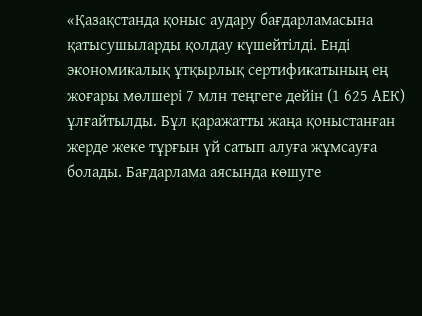«Қазақстанда қоныс аудару бағдарламасына қатысушыларды қолдау күшейтілді. Енді экономикалық ұтқырлық сертификатының ең жоғары мөлшері 7 млн теңгеге дейін (1 625 АЕК) ұлғайтылды. Бұл қаражатты жаңа қоныстанған жерде жеке тұрғын үй сатып алуға жұмсауға болады. Бағдарлама аясында көшуге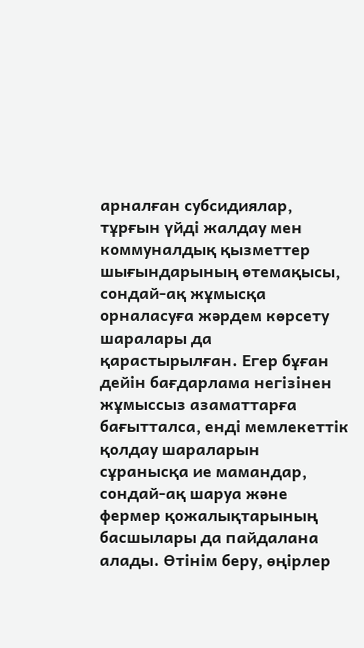арналған субсидиялар, тұрғын үйді жалдау мен коммуналдық қызметтер шығындарының өтемақысы, сондай-ақ жұмысқа орналасуға жәрдем көрсету шаралары да қарастырылған. Егер бұған дейін бағдарлама негізінен жұмыссыз азаматтарға бағытталса, енді мемлекеттік қолдау шараларын сұранысқа ие мамандар, сондай-ақ шаруа және фермер қожалықтарының басшылары да пайдалана алады. Өтінім беру, өңірлер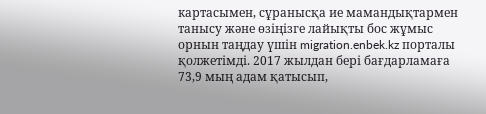картасымен, сұранысқа ие мамандықтармен танысу және өзіңізге лайықты бос жұмыс орнын таңдау үшін migration.enbek.kz порталы қолжетімді. 2017 жылдан бері бағдарламаға 73,9 мың адам қатысып,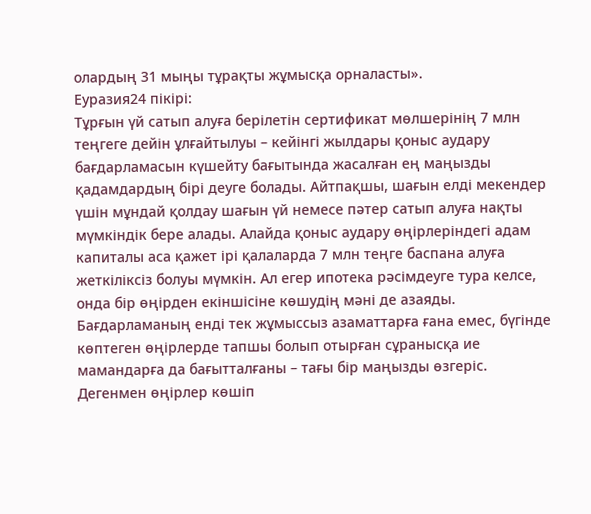олардың 31 мыңы тұрақты жұмысқа орналасты».
Еуразия24 пікірі:
Тұрғын үй сатып алуға берілетін сертификат мөлшерінің 7 млн теңгеге дейін ұлғайтылуы – кейінгі жылдары қоныс аудару бағдарламасын күшейту бағытында жасалған ең маңызды қадамдардың бірі деуге болады. Айтпақшы, шағын елді мекендер үшін мұндай қолдау шағын үй немесе пәтер сатып алуға нақты мүмкіндік бере алады. Алайда қоныс аудару өңірлеріндегі адам капиталы аса қажет ірі қалаларда 7 млн теңге баспана алуға жеткіліксіз болуы мүмкін. Ал егер ипотека рәсімдеуге тура келсе, онда бір өңірден екіншісіне көшудің мәні де азаяды. Бағдарламаның енді тек жұмыссыз азаматтарға ғана емес, бүгінде көптеген өңірлерде тапшы болып отырған сұранысқа ие мамандарға да бағытталғаны – тағы бір маңызды өзгеріс. Дегенмен өңірлер көшіп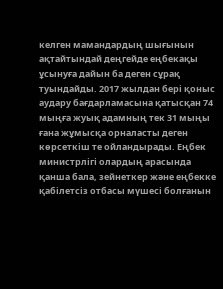келген мамандардың шығынын ақтайтындай деңгейде еңбекақы ұсынуға дайын ба деген сұрақ туындайды. 2017 жылдан бері қоныс аудару бағдарламасына қатысқан 74 мыңға жуық адамның тек 31 мыңы ғана жұмысқа орналасты деген көрсеткіш те ойландырады. Еңбек министрлігі олардың арасында қанша бала, зейнеткер және еңбекке қабілетсіз отбасы мүшесі болғанын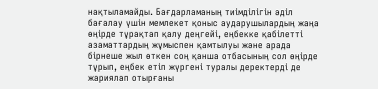нақтыламайды. Бағдарламаның тиімділігін әділ бағалау үшін мемлекет қоныс аударушылардың жаңа өңірде тұрақтап қалу деңгейі, еңбекке қабілетті азаматтардың жұмыспен қамтылуы және арада бірнеше жыл өткен соң қанша отбасының сол өңірде тұрып, еңбек етіп жүргені туралы деректерді де жариялап отырғаны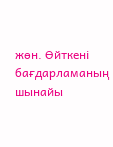жөн. Өйткені бағдарламаның шынайы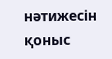нәтижесін қоныс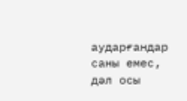аударғандар саны емес, дәл осы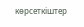көрсеткіштер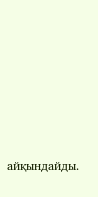айқындайды.